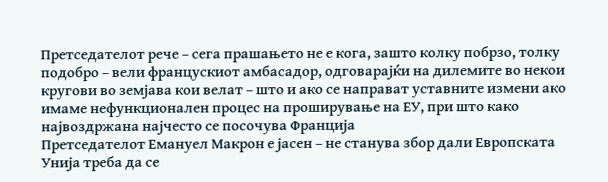Претседателот рече – сега прашањето не е кога, зашто колку побрзо, толку подобро – вели францускиот амбасадор, одговарајќи на дилемите во некои кругови во земјава кои велат – што и ако се направат уставните измени ако имаме нефункционален процес на проширување на ЕУ, при што како највоздржана најчесто се посочува Франција
Претседателот Емануел Макрон е јасен – не станува збор дали Европската Унија треба да се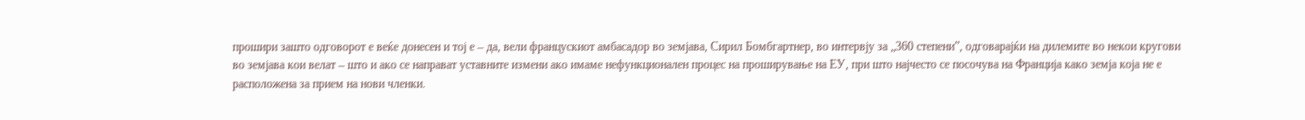прошири зашто одговорот е веќе донесен и тој е – да, вели францускиот амбасадор во земјава, Сирил Бомбгартнер, во интервју за „360 степени”, одговарајќи на дилемите во некои кругови во земјава кои велат – што и ако се направат уставните измени ако имаме нефункционален процес на проширување на ЕУ, при што најчесто се посочува на Франција како земја која не е расположена за прием на нови членки.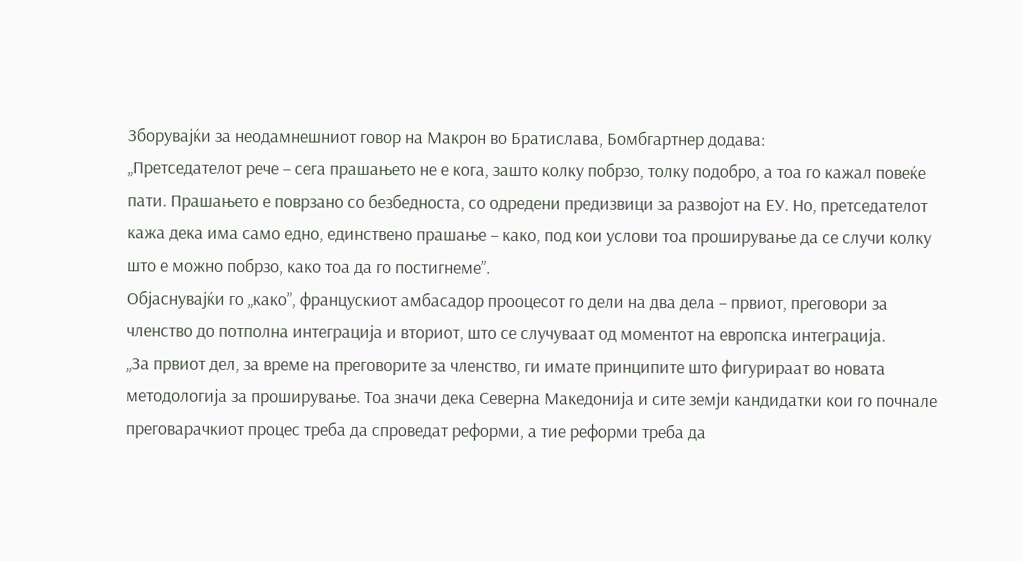Зборувајќи за неодамнешниот говор на Макрон во Братислава, Бомбгартнер додава:
„Претседателот рече – сега прашањето не е кога, зашто колку побрзо, толку подобро, а тоа го кажал повеќе пати. Прашањето е поврзано со безбедноста, со одредени предизвици за развојот на ЕУ. Но, претседателот кажа дека има само едно, единствено прашање – како, под кои услови тоа проширување да се случи колку што е можно побрзо, како тоа да го постигнеме”.
Објаснувајќи го „како”, францускиот амбасадор прооцесот го дели на два дела – првиот, преговори за членство до потполна интеграција и вториот, што се случуваат од моментот на европска интеграција.
„За првиот дел, за време на преговорите за членство, ги имате принципите што фигурираат во новата методологија за проширување. Тоа значи дека Северна Македонија и сите земји кандидатки кои го почнале преговарачкиот процес треба да спроведат реформи, а тие реформи треба да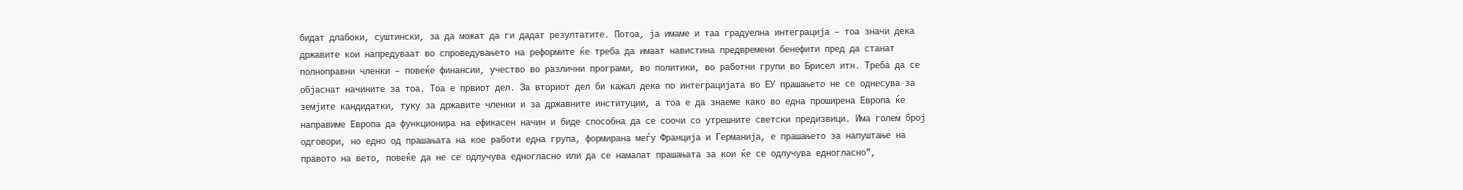бидат длабоки, суштински, за да можат да ги дадат резултатите. Потоа, ја имаме и таа градуелна интеграција – тоа значи дека државите кои напредуваат во спроведувањето на реформите ќе треба да имаат навистина предвремени бенефити пред да станат полноправни членки – повеќе финансии, учество во различни програми, во политики, во работни групи во Брисел итн. Треба да се објаснат начините за тоа. Тоа е првиот дел. За вториот дел би кажал дека по интеграцијата во ЕУ прашањето не се однесува за земјите кандидатки, туку за државите членки и за државните институции, а тоа е да знаеме како во една проширена Европа ќе направиме Европа да функционира на ефикасен начин и биде способна да се соочи со утрешните светски предизвици. Има голем број одговори, но едно од прашањата на кое работи една група, формирана меѓу Франција и Германија, е прашањето за напуштање на правото на вето, повеќе да не се одлучува едногласно или да се намалат прашањата за кои ќе се одлучува едногласно”,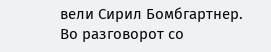вели Сирил Бомбгартнер.
Во разговорот со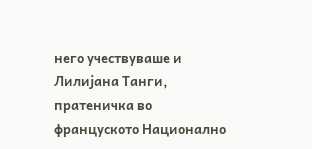него учествуваше и Лилијана Танги, пратеничка во француското Национално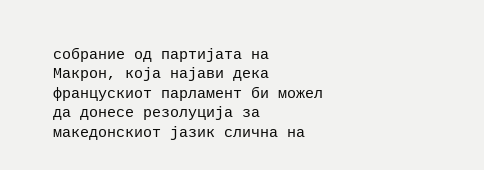собрание од партијата на Макрон, која најави дека францускиот парламент би можел да донесе резолуција за македонскиот јазик слична на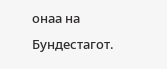онаа на Бундестагот.